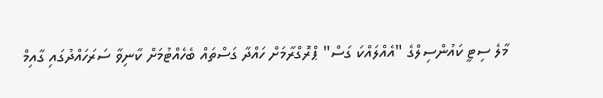މާލެ ސިޓީ ކައުންސިލްގެ "އެއްލައްކަ ގަސް" ޕްރޮގްރާމަށް ހައްދާ ގަސްތައް ބެހެއްޓުމަށް ކާނިވާ ސަރަހައްދުގައި ގާއިމް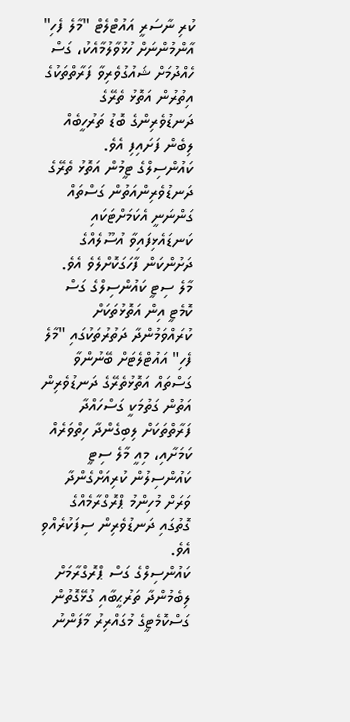ކުރި ނާސަރީ އައުޓްލެޓް "މާލެ ފެހި" އާންމުންނަށް ހުޅުވާލުމާއެކު، ގަސް ހެއްދުމަށް ޝައުގުވެރިވާ ފަރާތްތަކުގެ އިތުރުން އަތޮޅު ތެރޭގެ ދަނޑުވެރިންގެ ބޮޑު ތަރުހީބެއް ލިބެން ފަށައިފި އެވެ.
ކައުންސިލްގެ ޓީމުން އަތޮޅު ތެރޭގެ ދަނޑުވެރިންއަތުން ގަސްތައް ގަންނަނީ އެކަމަށްޓަކައި ކަނޑައެޅިފައިވާ އުސޫލެއްގެ ދަށުންކަން ފާހަގަކޮށްލެވެ އެވެ.
މާލެ ސިޓީ ކައުންސިލްގެ ގަސް ކޮމެޓީ އިން އަތޮޅުތަކަށް ކުރައްވަމުންދާ ދަތުރުތަކުގައި "މާލެ ފެހި" އައުޓްލެޓަށް ބޭނުންވާ ގަސްތައް އަތޮޅުތެރޭގެ ދަނޑުވެރިން އަތުން ގަތުމަކީ ގަސްހައްދާ ފަރާތްތަކަށް ލިބިގެންދާ ހިތްވަރެއް ކަމަށާއި، މިއީ މާލެ ސިޓީ ކައުންސިލުން ކުރިއަށްގެންދާ ވަރަށް މުހިންމު ޕްރޮގްރާމެއްގެ ގޮތުގައި ދަނޑުވެރިން ސިފަކުރެއްވި އެވެ.
ކައުންސިލްގެ ގަސް ޕްރޮގްރާމަށް ލިބެމުންދާ ތަރުޙީބާއި ގުޅޭގޮތުން ގަސްކޮމެޓީގެ މުގައްރިރު މާފަންނު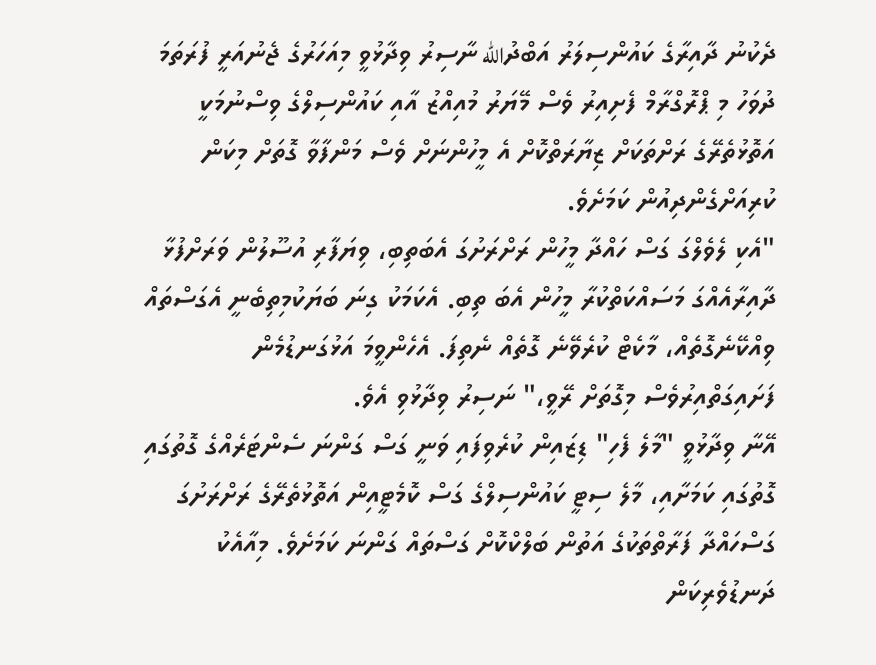ދެކުނު ދާއިރާގެ ކައުންސިލަރު އަބްދުالله ނާސިރު ވިދާޅުވީ މިއަހަރުގެ ޖެނުއަރީ ފުރަތަމަ ދުވަހު މި ޕްރޮގްރާމް ފެށިއިރު ވެސް މޭޔަރު މުއިއްޒު އާއި ކައުންސިލްގެ ވިސްނުމަކީ އަތޮޅުތެރޭގެ ރަށްތަކަށް ޒިޔާރަތްކޮށް އެ މީހުންނަށް ވެސް މަންފާވާ ގޮތަށް މިކަން ކުރިއަށްގެންދިއުން ކަމަށެވެ.
"އެކި ލެވެލްގަ ގަސް ހައްދާ މީހުން ރަށްރަށުގަ އެބަތިބި، ވިޔަފާރި އުސޫލުން ވަރަށްފުޅާ ދާއިރާއެއްގަ މަސައްކަތްކުރާ މީހުން އެބަ ތިބި. އެކަމަކު ގިނަ ބަޔަކުމިތިބެނީ އެގަސްތައް ވިއްކޭނެގޮތެއް، މާކެޓް ކުރެވޭނެ ގޮތެއް ނެތިފަ. އެހެންވީމަ އަޅުގަނޑުމެން ފަށައިގަތްއިރުވެސް މިގޮތަށް ރޭވީ،" ނަސިރު ވިދާޅުވި އެވެ.
އޭނާ ވިދާޅުވީ "މާލެ ފެހި" ޑިޒައިން ކުރެވިފައި ވަނީ ގަސް ގަންނަ ސެންޓަރެއްގެ ގޮތުގައި ގޮތުގައި ކަމަށާއި، މާލެ ސިޓީ ކައުންސިލްގެ ގަސް ކޮމެޓީއިން އަތޮޅުތެރޭގެ ރަށްރަށުގަ ގަސްހައްދާ ފަރާތްތަކުގެ އަތުން ބަލްކްކޮށް ގަސްތައް ގަންނަ ކަމަށެވެ. މިއާއެކު ދަނޑުވެރިކަން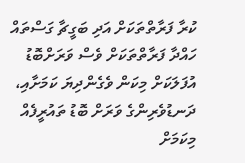ކުރާ ފަރާތްތަކަށް އަދި ބަގީޗާ ގަސްތައް ހައްދާ ފަރާތްތަކަށް ވެސް ވަރަށްބޮޑު އުފަލަކަށް މިކަން ވެގެންދިޔަ ކަމަށާއި، ދަނޑުވެރިންގެ ވަރަށް ބޮޑު ތައުރީފެއް މިކަމަށް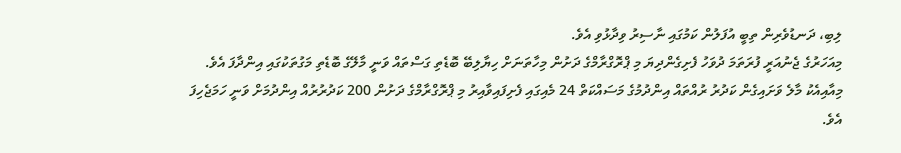ލިބި، ދަނޑުވެރިން ތިބީ އުފަލުން ކަމުގައި ނާސިރު ވިދާޅުވި އެވެ.
މިއަހަރުގެ ޖެނުއަރީ ފުރަތަމަ ދުވަހު ފެށިގެންދިޔަ މި ޕްރޮގްރާމްގެ ދަށުން މިހާތަނަށް ހިޔާލިބޭ ބޮޑެތި ގަސްތައް ވަނީ މާލޭގެ ބޮޑެތި މަގުތަކުގައި އިންދާފަ އެވެ. މިއާއިއެކު މާލެ ވަށައިގެން ކަދުރު ރުއްތައް އިންދުމުގެ މަސައްކަތް 24 މެއިގައި ފެށިފައިވާއިރު މި ޕްރޮގްރާމްގެ ދަށުން 200 ކަދުރުރުއް އިންދުމަށް ވަނީ ހަމަޖެހިފަ އެވެ.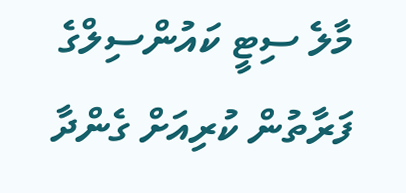މާލެ ސިޓީ ކައުންސިލްގެ ފަރާތުން ކުރިއަށް ގެންދާ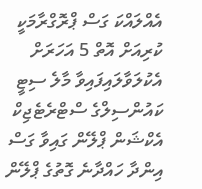އެއްލައްކަ ގަސް ޕްރޮގްރާމަކީ ކުރިއަށް އޮތް 5 އަހަރަށް އެކުލަވާލައިފައިވާ މާލެ ސިޓީ ކައުންސިލްގެ ސްޓްރެޓެޖިކް އެކްޝަން ޕްލޭން ގައިވާ ގަސް އިންދާ ހައްދާނެ ގޮތުގެ ޕްލޭން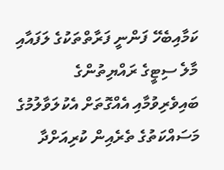ކަމާއިބެހޭ ފަންނީ ފަރާތްތަކުގެ ލަފައާއި މާލެ ސިޓީގެ ރައްޔިތުންގެ ބައިވެރިވުމާއި އެއްގޮތަށް އެކުލަވާލުމުގެ މަސައްކަތުގެ ތެރެއިން ކުރިއަށްދާ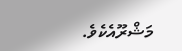މަޝްރޫއެކެވެ.